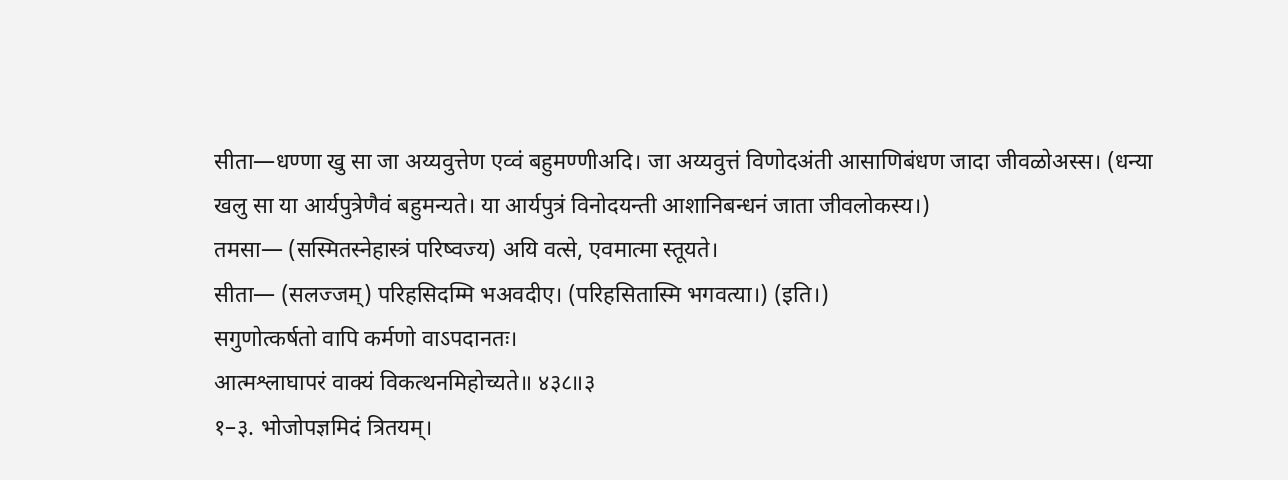सीता—धण्णा खु सा जा अय्यवुत्तेण एव्वं बहुमण्णीअदि। जा अय्यवुत्तं विणोदअंती आसाणिबंधण जादा जीवळोअस्स। (धन्या खलु सा या आर्यपुत्रेणैवं बहुमन्यते। या आर्यपुत्रं विनोदयन्ती आशानिबन्धनं जाता जीवलोकस्य।)
तमसा— (सस्मितस्नेहास्त्रं परिष्वज्य) अयि वत्से, एवमात्मा स्तूयते।
सीता— (सलज्जम्) परिहसिदम्मि भअवदीए। (परिहसितास्मि भगवत्या।) (इति।)
सगुणोत्कर्षतो वापि कर्मणो वाऽपदानतः।
आत्मश्लाघापरं वाक्यं विकत्थनमिहोच्यते॥ ४३८॥३
१–३. भोजोपज्ञमिदं त्रितयम्।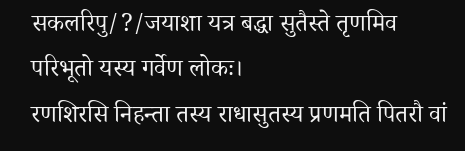सकलरिपु/?/जयाशा यत्र बद्धा सुतैस्ते तृणमिव परिभूतो यस्य गर्वेण लोकः।
रणशिरसि निहन्ता तस्य राधासुतस्य प्रणमति पितरौ वां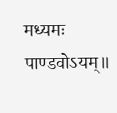मध्यमः पाण्डवोऽयम्॥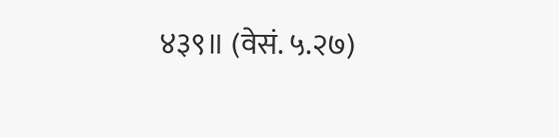४३९॥ (वेसं. ५.२७)